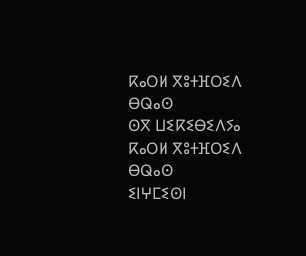ⴽⴰⵔⵍ ⴳⵓⵜⴼⵔⵉⴷ ⴱⵕⴰⵙ
ⵙⴳ ⵡⵉⴽⵉⴱⵉⴷⵢⴰ
ⴽⴰⵔⵍ ⴳⵓⵜⴼⵔⵉⴷ ⴱⵕⴰⵙ
ⵉⵏⵖⵎⵉⵙⵏ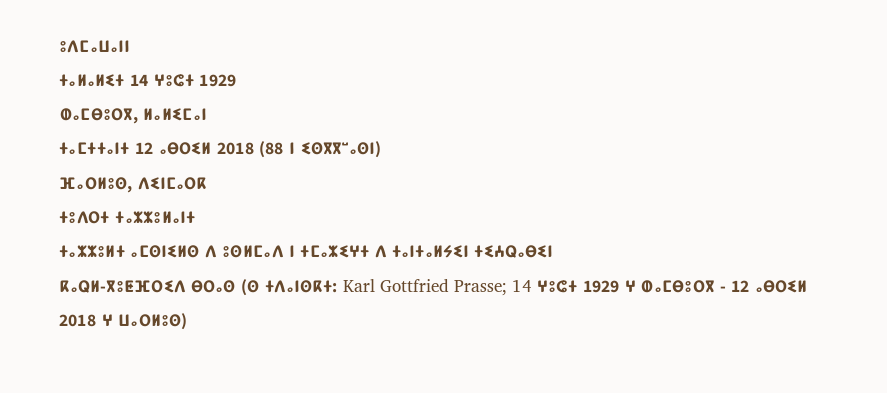ⵓⴷⵎⴰⵡⴰⵏⵏ
ⵜⴰⵍⴰⵍⵉⵜ 14 ⵖⵓⵛⵜ 1929
ⵀⴰⵎⴱⵓⵔⴳ, ⵍⴰⵍⵉⵎⴰⵏ
ⵜⴰⵎⵜⵜⴰⵏⵜ 12 ⴰⴱⵔⵉⵍ 2018 (88 ⵏ ⵉⵙⴳⴳⵯⴰⵙⵏ)
ⴼⴰⵔⵍⵓⵙ, ⴷⵉⵏⵎⴰⵔⴽ
ⵜⵓⴷⵔⵜ ⵜⴰⵣⵣⵓⵍⴰⵏⵜ
ⵜⴰⵣⵣⵓⵍⵜ ⴰⵎⵙⵏⵉⵍⵙ ⴷ ⵓⵙⵍⵎⴰⴷ ⵏ ⵜⵎⴰⵣⵉⵖⵜ ⴷ ⵜⴰⵏⵜⴰⵍⵢⵉⵏ ⵜⵉⵄⵕⴰⴱⵉⵏ
ⴽⴰⵕⵍ-ⴳⵓⵟⴼⵔⵉⴷ ⴱⵔⴰⵙ (ⵙ ⵜⴷⴰⵏⵙⴽⵜ: Karl Gottfried Prasse; 14 ⵖⵓⵛⵜ 1929 ⵖ ⵀⴰⵎⴱⵓⵔⴳ - 12 ⴰⴱⵔⵉⵍ 2018 ⵖ ⵡⴰⵔⵍⵓⵙ)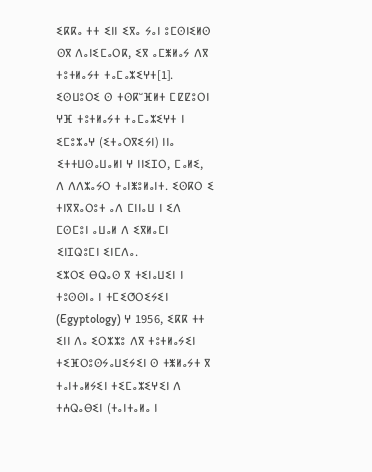ⵉⴽⴽⴰ ⵜⵜ ⵉⵏⵏ ⵉⴳⴰ ⵢⴰⵏ ⵓⵎⵙⵏⵉⵍⵙ ⵙⴳ ⴷⴰⵏⵉⵎⴰⵔⴽ, ⵉⴳ ⴰⵎⵥⵍⴰⵢ ⴷⴳ ⵜⵓⵜⵍⴰⵢⵜ ⵜⴰⵎⴰⵣⵉⵖⵜ[1]. ⵉⵙⵡⵓⵔⵉ ⵙ ⵜⵙⴽⵯⴼⵍⵜ ⵎⵇⵇⵓⵔⵏ ⵖⴼ ⵜⵓⵜⵍⴰⵢⵜ ⵜⴰⵎⴰⵣⵉⵖⵜ ⵏ ⵉⵎⵓⵣⴰⵖ (ⵉⵜⴰⵔⴳⵉⵢⵏ) ⵏⵏⴰ ⵉⵜⵜⵡⵙⴰⵡⴰⵍⵏ ⵖ ⵏⵏⵉⵊⵔ, ⵎⴰⵍⵉ, ⴷ ⴷⴷⵣⴰⵢⵔ ⵜⴰⵏⵥⵓⵍⴰⵏⵜ. ⵉⵙⴽⵔ ⵉ ⵜⵏⴳⴳⴰⵔⵓⵜ ⴰⴷ ⵎⵏⵏⴰⵡ ⵏ ⵉⴷ ⵎⵙⵎⵓⵏ ⴰⵡⴰⵍ ⴷ ⵉⴳⵍⴰⵎⵏ ⵉⵏⵊⵕⵓⵎⵏ ⵉⵏⵎⴷⴰ.
ⵉⵣⵔⵉ ⴱⵕⴰⵙ ⴳ ⵜⵉⵏⴰⵡⵉⵏ ⵏ ⵜⵓⵙⵙⵏⴰ ⵏ ⵜⵎⵉⵚⵔⵉⵢⵉⵏ (Egyptology) ⵖ 1956, ⵉⴽⴽ ⵜⵜ ⵉⵏⵏ ⴷⴰ ⵉⵔⵣⵣⵓ ⴷⴳ ⵜⵓⵜⵍⴰⵢⵉⵏ ⵜⵉⴼⵔⵓⵙⵢⴰⵡⵉⵢⵉⵏ ⵙ ⵜⵥⵍⴰⵢⵜ ⴳ ⵜⴰⵏⵜⴰⵍⵢⵉⵏ ⵜⵉⵎⴰⵣⵉⵖⵉⵏ ⴷ ⵜⵄⵕⴰⴱⵉⵏ (ⵜⴰⵏⵜⴰⵍⴰ ⵏ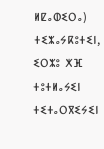ⵍⵇⴰⵀⵉⵔⴰ) ⵜⵉⵣⴰⵢⴽⵓⵜⵉⵏ, ⵉⵔⵣⵓ ⵅⴼ ⵜⵓⵜⵍⴰⵢⵉⵏ ⵜⵉⵜⴰⵔⴳⵉⵢⵉⵏ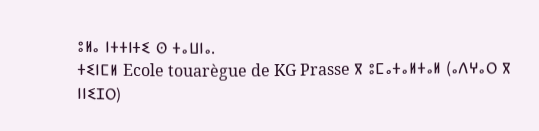ⵓⵍⴰ ⵏⵜⵜⵏⵜⵉ ⵙ ⵜⴰⵡⵏⴰ.
ⵜⵉⵏⵎⵍ Ecole touarègue de KG Prasse ⴳ ⵓⵎⴰⵜⴰⵍⵜⴰⵍ (ⴰⴷⵖⴰⵔ ⴳ ⵏⵏⵉⵊⵔ)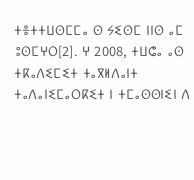ⵜⴻⵜⵜⵡⵙⵎⵎⴰ ⵙ ⵢⵉⵙⵎ ⵏⵏⵙ ⴰⵎ ⵓⵙⵎⵖⵔ[2]. ⵖ 2008, ⵜⵡⵛⴰ ⴰⵙ ⵜⴽⴰⴷⵉⵎⵉⵜ ⵜⴰⴳⵍⴷⴰⵏⵜ ⵜⴰⴷⴰⵏⵉⵎⴰⵔⴽⵉⵜ ⵏ ⵜⵎⴰⵙⵙⵏⵉⵏ ⴷ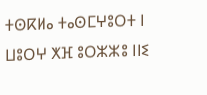ⵜⵙⴽⵍⴰ ⵜⴰⵙⵎⵖⵓⵔⵜ ⵏ ⵡⵓⵔⵖ ⵅⴼ ⵓⵔⵣⵣⵓ ⵏⵏⵉ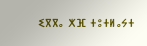ⵉⴳⴳⴰ ⵅⴼ ⵜⵓⵜⵍⴰⵢⵜ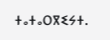ⵜⴰⵜⴰⵔⴳⵉⵢⵜ.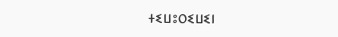ⵜⵉⵡⵓⵔⵉⵡⵉⵏ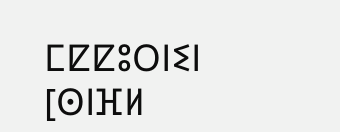ⵎⵇⵇⵓⵔⵏⵉⵏ
[ⵙⵏⴼⵍ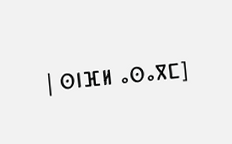| ⵙⵏⴼⵍ ⴰⵙⴰⴳⵎ]